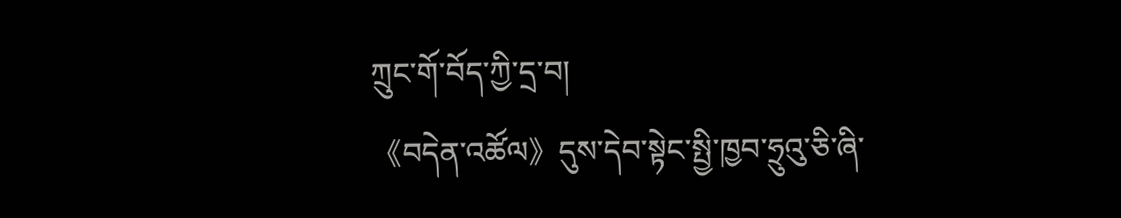ཀྲུང་གོ་བོད་ཀྱི་དྲ་བ།
《བདེན་འཚོལ》དུས་དེབ་སྟེང་སྤྱི་ཁྱབ་ཧྲུའུ་ཅི་ཞི་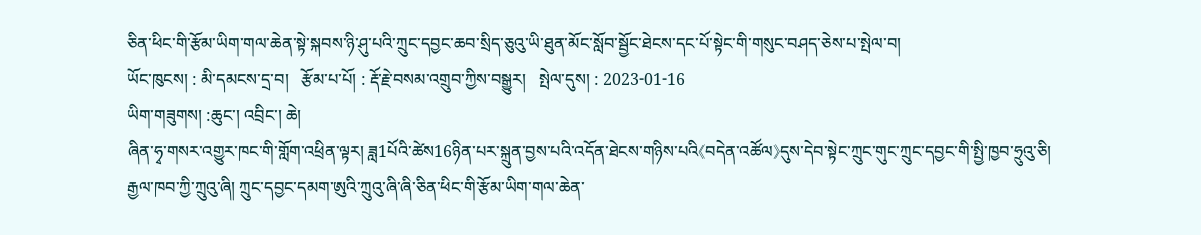ཅིན་ཕིང་གི་རྩོམ་ཡིག་གལ་ཆེན་སྟེ་སྐབས་ཉི་ཤུ་པའི་ཀྲུང་དབྱང་ཆབ་སྲིད་ཅུའུ་ཡི་ཐུན་མོང་སློབ་སྦྱོང་ཐེངས་དང་པོ་སྟེང་གི་གསུང་བཤད་ཅེས་པ་སྤེལ་བ།
ཡོང་ཁུངས། : མི་དམངས་དྲ་བ།   རྩོམ་པ་པོ། : རྡོ་རྗེ་བསམ་འགྲུབ་ཀྱིས་བསྒྱུར།   སྤེལ་དུས། : 2023-01-16
ཡིག་གཟུགས། :ཆུང་། འབྲིང་། ཆེ།
ཞིན་ཧྭ་གསར་འགྱུར་ཁང་གི་གློག་འཕྲིན་ལྟར། ཟླ1པོའི་ཚེས16ཉིན་པར་སྐྲུན་བྱས་པའི་འདོན་ཐེངས་གཉིས་པའི《བདེན་འཚོལ》དུས་དེབ་སྟེང་ཀྲུང་གུང་ཀྲུང་དབྱང་གི་སྤྱི་ཁྱབ་ཧྲུའུ་ཅི། རྒྱལ་ཁབ་ཀྱི་ཀྲུའུ་ཞི། ཀྲུང་དབྱང་དམག་ཨུའི་ཀྲུའུ་ཞི་ཞི་ཅིན་ཕིང་གི་རྩོམ་ཡིག་གལ་ཆེན་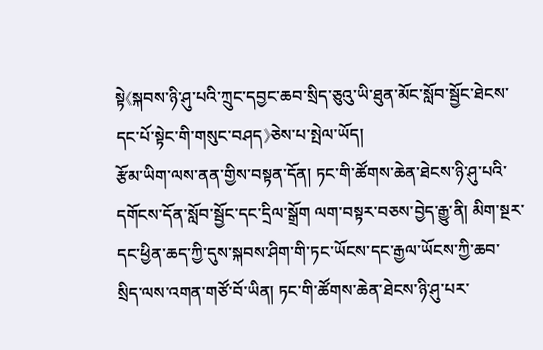སྟེ《སྐབས་ཉི་ཤུ་པའི་ཀྲུང་དབྱང་ཆབ་སྲིད་ཅུའུ་ཡི་ཐུན་མོང་སློབ་སྦྱོང་ཐེངས་དང་པོ་སྟེང་གི་གསུང་བཤད》ཅེས་པ་སྤེལ་ཡོད།
རྩོམ་ཡིག་ལས་ནན་གྱིས་བསྟན་དོན། ཏང་གི་ཚོགས་ཆེན་ཐེངས་ཉི་ཤུ་པའི་དགོངས་དོན་སློབ་སྦྱོང་དང་དྲིལ་སྒྲོག ལག་བསྟར་བཅས་བྱེད་རྒྱུ་ནི། མིག་སྔར་དང་ཕྱིན་ཆད་ཀྱི་དུས་སྐབས་ཤིག་གི་ཏང་ཡོངས་དང་རྒྱལ་ཡོངས་ཀྱི་ཆབ་སྲིད་ལས་འགན་གཙོ་བོ་ཡིན། ཏང་གི་ཚོགས་ཆེན་ཐེངས་ཉི་ཤུ་པར་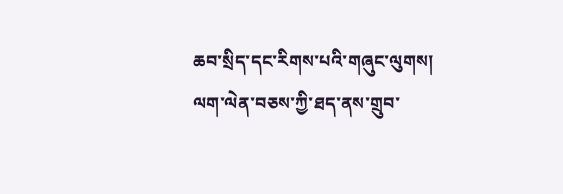ཆབ་སྲིད་དང་རིགས་པའི་གཞུང་ལུགས། ལག་ལེན་བཅས་ཀྱི་ཐད་ནས་གྲུབ་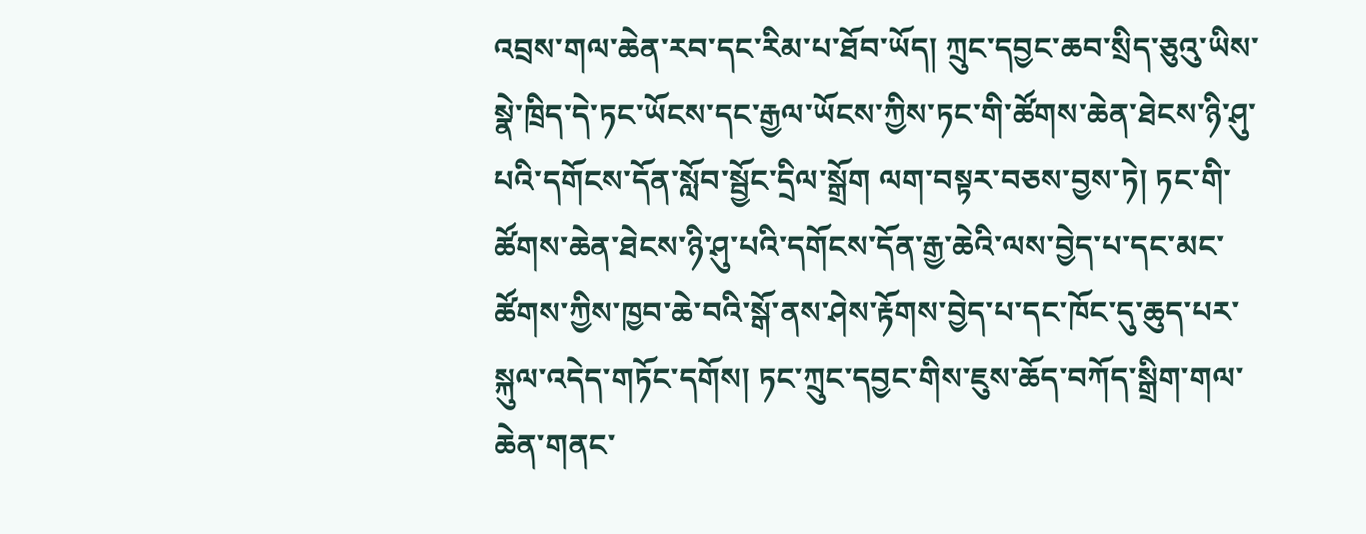འབྲས་གལ་ཆེན་རབ་དང་རིམ་པ་ཐོབ་ཡོད། ཀྲུང་དབྱང་ཆབ་སྲིད་ཅུའུ་ཡིས་སྣེ་ཁྲིད་དེ་ཏང་ཡོངས་དང་རྒྱལ་ཡོངས་ཀྱིས་ཏང་གི་ཚོགས་ཆེན་ཐེངས་ཉི་ཤུ་པའི་དགོངས་དོན་སློབ་སྦྱོང་དྲིལ་སྒྲོག ལག་བསྟར་བཅས་བྱས་ཏེ། ཏང་གི་ཚོགས་ཆེན་ཐེངས་ཉི་ཤུ་པའི་དགོངས་དོན་རྒྱ་ཆེའི་ལས་བྱེད་པ་དང་མང་ཚོགས་ཀྱིས་ཁྱབ་ཆེ་བའི་སྒོ་ནས་ཤེས་རྟོགས་བྱེད་པ་དང་ཁོང་དུ་ཆུད་པར་སྐུལ་འདེད་གཏོང་དགོས། ཏང་ཀྲུང་དབྱང་གིས་ཇུས་ཆོད་བཀོད་སྒྲིག་གལ་ཆེན་གནང་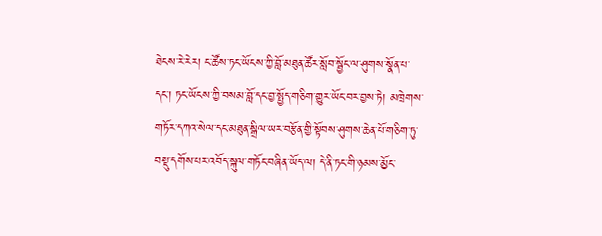ཐེངས་རེ་རེར། ང་ཚོས་ཏང་ཡོངས་ཀྱི་བློ་མཐུན་ཚོར་སློབ་སྦྱོང་ལ་ཤུགས་སྣོན་པ་དང་། ཏང་ཡོངས་ཀྱི་བསམ་བློ་དང་བྱ་སྤྱོད་གཅིག་གྱུར་ཡོང་བར་བྱས་ཏེ། མཁྲེགས་གཏོར་དཀའ་སེལ་དང་མཐུན་སྒྲིལ་ཡར་བརྩོན་གྱི་སྟོབས་ཤུགས་ཆེན་པོ་གཅིག་ཏུ་བསྡུ་དགོས་པར་འབོད་སྐུལ་གཏོང་བཞིན་ཡོད་ལ། དེ་ནི་ཏང་གི་ཉམས་མྱོང་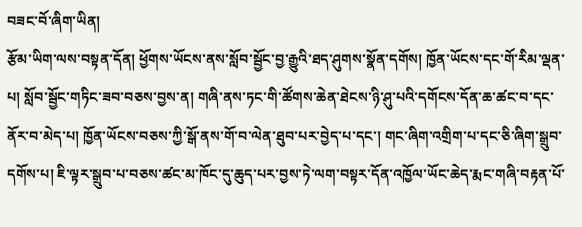བཟང་བོ་ཞིག་ཡིན།
རྩོམ་ཡིག་ལས་བསྟན་དོན། ཕྱོགས་ཡོངས་ནས་སློབ་སྦྱོང་བྱ་རྒྱུའི་ཐད་ཤུགས་སྣོན་དགོས། ཁྱོན་ཡོངས་དང་གོ་རིམ་ལྡན་པ། སློབ་སྦྱོང་གཏིང་ཟབ་བཅས་བྱས་ན། གཞི་ནས་ཏང་གི་ཚོགས་ཆེན་ཐེངས་ཉི་ཤུ་པའི་དགོངས་དོན་ཆ་ཚང་བ་དང་ནོར་བ་མེད་པ། ཁྱོན་ཡོངས་བཅས་ཀྱི་སྒོ་ནས་གོ་བ་ལེན་ཐུབ་པར་བྱེད་པ་དང་། གང་ཞིག་འགྲིག་པ་དང་ཅི་ཞིག་སྒྲུབ་དགོས་པ། ཇི་ལྟར་སྒྲུབ་པ་བཅས་ཚང་མ་ཁོང་དུ་ཆུད་པར་བྱས་ཏེ་ལག་བསྟར་དོན་འཁྱོལ་ཡོང་ཆེད་རྨང་གཞི་བརྟན་པོ་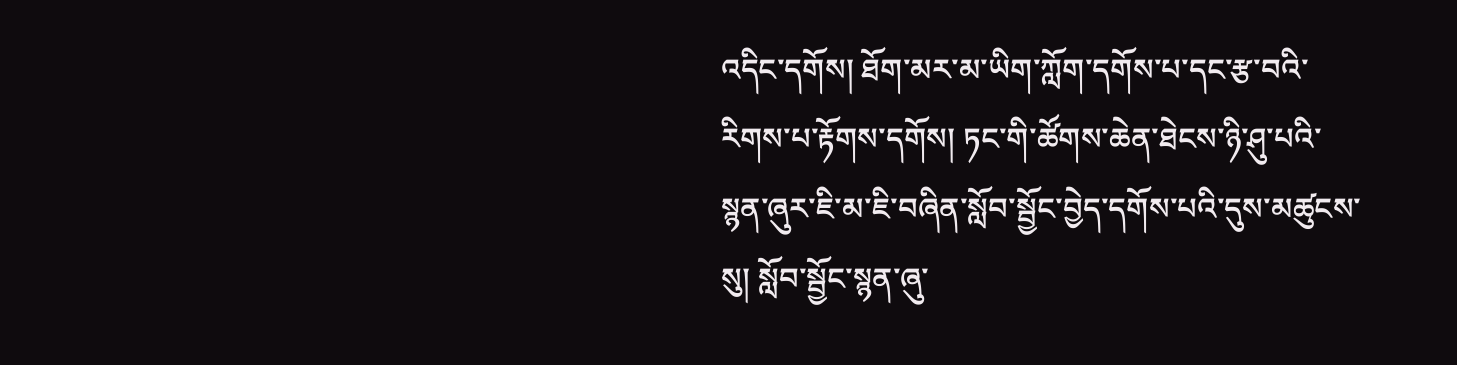འདིང་དགོས། ཐོག་མར་མ་ཡིག་ཀློག་དགོས་པ་དང་རྩ་བའི་རིགས་པ་རྟོགས་དགོས། ཏང་གི་ཚོགས་ཆེན་ཐེངས་ཉི་ཤུ་པའི་སྙན་ཞུར་ཇི་མ་ཇི་བཞིན་སློབ་སྦྱོང་བྱེད་དགོས་པའི་དུས་མཚུངས་སུ། སློབ་སྦྱོང་སྙན་ཞུ་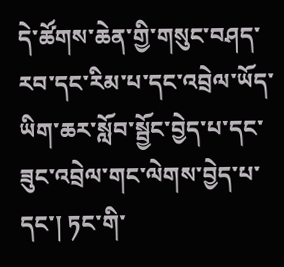དེ་ཚོགས་ཆེན་གྱི་གསུང་བཤད་རབ་དང་རིམ་པ་དང་འབྲེལ་ཡོད་ཡིག་ཆར་སློབ་སྦྱོང་བྱེད་པ་དང་ཟུང་འབྲེལ་གང་ལེགས་བྱེད་པ་དང་། ཏང་གི་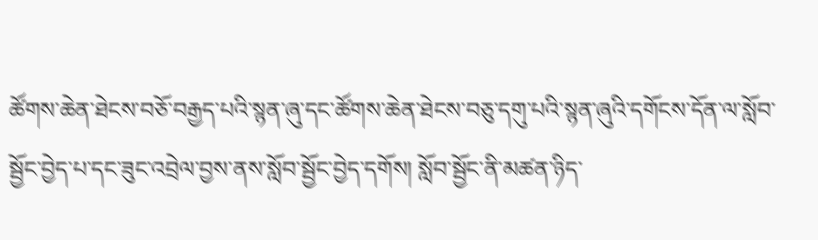ཚོགས་ཆེན་ཐེངས་བཅོ་བརྒྱད་པའི་སྙན་ཞུ་དང་ཚོགས་ཆེན་ཐེངས་བཅུ་དགུ་པའི་སྙན་ཞུའི་དགོངས་དོན་ལ་སློབ་སྦྱོང་བྱེད་པ་དང་ཟུང་འབྲེལ་བྱས་ནས་སློབ་སྦྱོང་བྱེད་དགོས། སློབ་སྦྱོང་ནི་མཚན་ཉིད་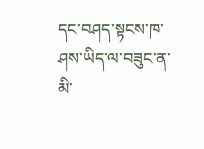དང་བཤད་སྟངས་ཁ་ཤས་ཡིད་ལ་བཟུང་ན་མི་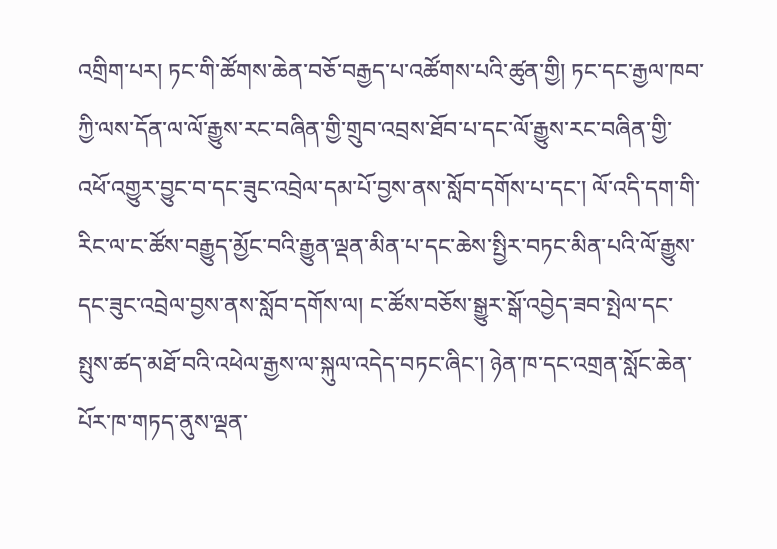འགྲིག་པར། ཏང་གི་ཚོགས་ཆེན་བཅོ་བརྒྱད་པ་འཚོགས་པའི་ཚུན་གྱི། ཏང་དང་རྒྱལ་ཁབ་ཀྱི་ལས་དོན་ལ་ལོ་རྒྱུས་རང་བཞིན་གྱི་གྲུབ་འབྲས་ཐོབ་པ་དང་ལོ་རྒྱུས་རང་བཞིན་གྱི་འཕོ་འགྱུར་བྱུང་བ་དང་ཟུང་འབྲེལ་དམ་པོ་བྱས་ནས་སློབ་དགོས་པ་དང་། ལོ་འདི་དག་གི་རིང་ལ་ང་ཚོས་བརྒྱུད་མྱོང་བའི་རྒྱུན་ལྡན་མིན་པ་དང་ཆེས་སྤྱིར་བཏང་མིན་པའི་ལོ་རྒྱུས་དང་ཟུང་འབྲེལ་བྱས་ནས་སློབ་དགོས་ལ། ང་ཚོས་བཅོས་སྒྱུར་སྒོ་འབྱེད་ཟབ་སྤེལ་དང་སྤུས་ཚད་མཐོ་བའི་འཕེལ་རྒྱས་ལ་སྐུལ་འདེད་བཏང་ཞིང་། ཉེན་ཁ་དང་འགྲན་སློང་ཆེན་པོར་ཁ་གཏད་ནུས་ལྡན་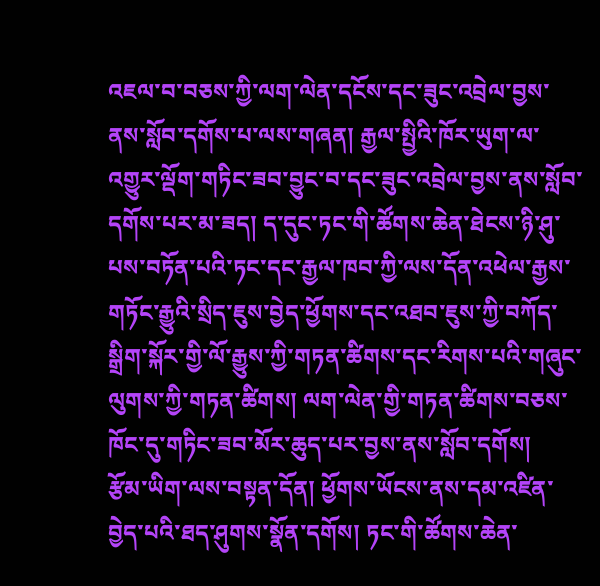འཇལ་བ་བཅས་ཀྱི་ལག་ལེན་དངོས་དང་ཟུང་འབྲེལ་བྱས་ནས་སློབ་དགོས་པ་ལས་གཞན། རྒྱལ་སྤྱིའི་ཁོར་ཡུག་ལ་འགྱུར་ལྡོག་གཏིང་ཟབ་བྱུང་བ་དང་ཟུང་འབྲེལ་བྱས་ནས་སློབ་དགོས་པར་མ་ཟད། ད་དུང་ཏང་གི་ཚོགས་ཆེན་ཐེངས་ཉི་ཤུ་པས་བཏོན་པའི་ཏང་དང་རྒྱལ་ཁབ་ཀྱི་ལས་དོན་འཕེལ་རྒྱས་གཏོང་རྒྱུའི་སྲིད་ཇུས་བྱེད་ཕྱོགས་དང་འཐབ་ཇུས་ཀྱི་བཀོད་སྒྲིག་སྐོར་གྱི་ལོ་རྒྱུས་ཀྱི་གཏན་ཚིགས་དང་རིགས་པའི་གཞུང་ལུགས་ཀྱི་གཏན་ཚིགས། ལག་ལེན་གྱི་གཏན་ཚིགས་བཅས་ཁོང་དུ་གཏིང་ཟབ་མོར་ཆུད་པར་བྱས་ནས་སློབ་དགོས།
རྩོམ་ཡིག་ལས་བསྟན་དོན། ཕྱོགས་ཡོངས་ནས་དམ་འཛིན་བྱེད་པའི་ཐད་ཤུགས་སྣོན་དགོས། ཏང་གི་ཚོགས་ཆེན་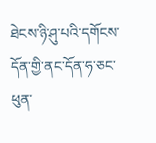ཐེངས་ཉི་ཤུ་པའི་དགོངས་དོན་གྱི་ནང་དོན་ཧ་ཅང་ཕུན་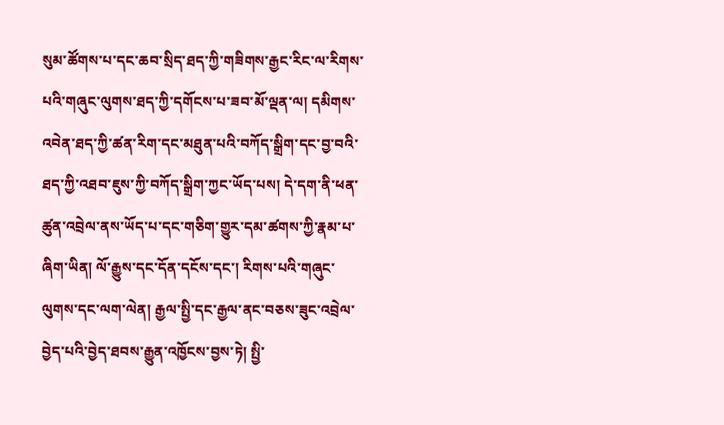སུམ་ཚོགས་པ་དང་ཆབ་སྲིད་ཐད་ཀྱི་གཟིགས་རྒྱང་རིང་ལ་རིགས་པའི་གཞུང་ལུགས་ཐད་ཀྱི་དགོངས་པ་ཟབ་མོ་ལྡན་ལ། དམིགས་འབེན་ཐད་ཀྱི་ཚན་རིག་དང་མཐུན་པའི་བཀོད་སྒྲིག་དང་བྱ་བའི་ཐད་ཀྱི་འཐབ་ཇུས་ཀྱི་བཀོད་སྒྲིག་ཀྱང་ཡོད་པས། དེ་དག་ནི་ཕན་ཚུན་འབྲེལ་ནས་ཡོད་པ་དང་གཅིག་གྱུར་དམ་ཚགས་ཀྱི་རྣམ་པ་ཞིག་ཡིན། ལོ་རྒྱུས་དང་དོན་དངོས་དང་། རིགས་པའི་གཞུང་ལུགས་དང་ལག་ལེན། རྒྱལ་སྤྱི་དང་རྒྱལ་ནང་བཅས་ཟུང་འབྲེལ་བྱེད་པའི་བྱེད་ཐབས་རྒྱུན་འཁྱོངས་བྱས་ཏེ། སྤྱི་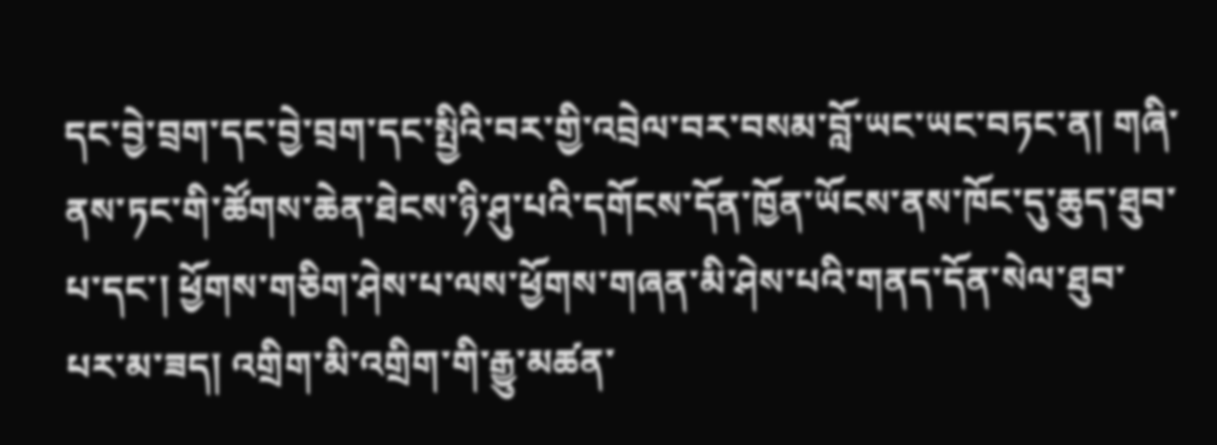དང་བྱེ་བྲག་དང་བྱེ་བྲག་དང་སྤྱིའི་བར་གྱི་འབྲེལ་བར་བསམ་བློ་ཡང་ཡང་བཏང་ན། གཞི་ནས་ཏང་གི་ཚོགས་ཆེན་ཐེངས་ཉི་ཤུ་པའི་དགོངས་དོན་ཁྱོན་ཡོངས་ནས་ཁོང་དུ་ཆུད་ཐུབ་པ་དང་། ཕྱོགས་གཅིག་ཤེས་པ་ལས་ཕྱོགས་གཞན་མི་ཤེས་པའི་གནད་དོན་སེལ་ཐུབ་པར་མ་ཟད། འགྲིག་མི་འགྲིག་གི་རྒྱུ་མཚན་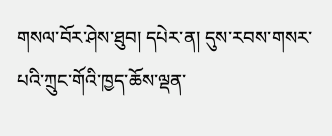གསལ་བོར་ཤེས་ཐུབ། དཔེར་ན། དུས་རབས་གསར་པའི་ཀྲུང་གོའི་ཁྱད་ཆོས་ལྡན་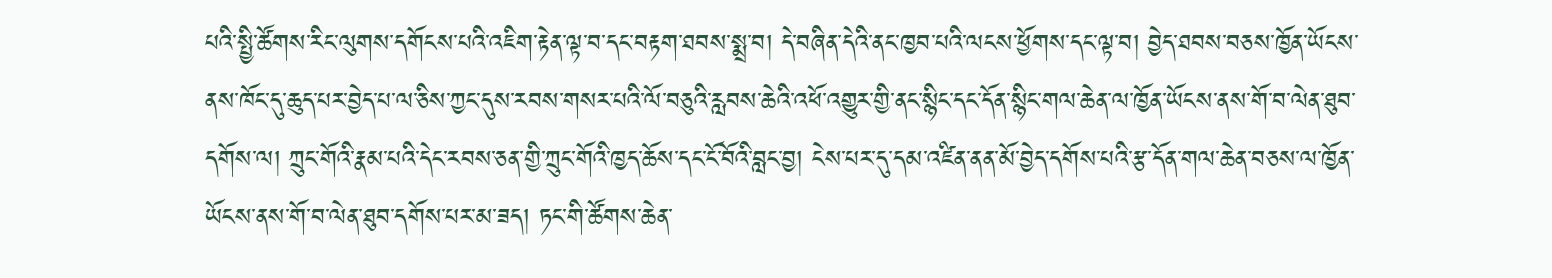པའི་སྤྱི་ཚོགས་རིང་ལུགས་དགོངས་པའི་འཇིག་རྟེན་ལྟ་བ་དང་བརྟག་ཐབས་སྨྲ་བ། དེ་བཞིན་དེའི་ནང་ཁྱབ་པའི་ལངས་ཕྱོགས་དང་ལྟ་བ། བྱེད་ཐབས་བཅས་ཁྱོན་ཡོངས་ནས་ཁོང་དུ་ཆུད་པར་བྱེད་པ་ལ་ཅིས་ཀྱང་དུས་རབས་གསར་པའི་ལོ་བཅུའི་རླབས་ཆེའི་འཕོ་འགྱུར་གྱི་ནང་སྙིང་དང་དོན་སྙིང་གལ་ཆེན་ལ་ཁྱོན་ཡོངས་ནས་གོ་བ་ལེན་ཐུབ་དགོས་ལ། ཀྲུང་གོའི་རྣམ་པའི་དེང་རབས་ཅན་གྱི་ཀྲུང་གོའི་ཁྱད་ཆོས་དང་ངོ་བོའི་བླང་བྱ། ངེས་པར་དུ་དམ་འཛིན་ནན་མོ་བྱེད་དགོས་པའི་རྩ་དོན་གལ་ཆེན་བཅས་ལ་ཁྱོན་ཡོངས་ནས་གོ་བ་ལེན་ཐུབ་དགོས་པར་མ་ཟད། ཏང་གི་ཚོགས་ཆེན་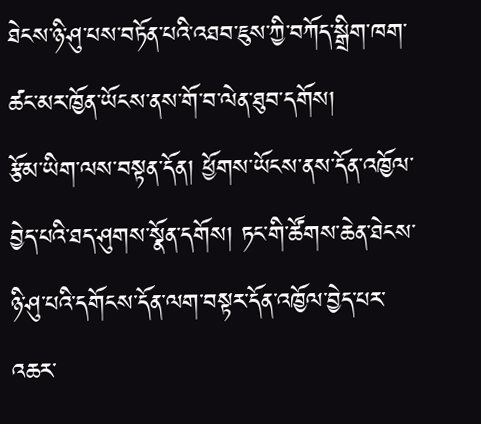ཐེངས་ཉི་ཤུ་པས་བཏོན་པའི་འཐབ་ཇུས་ཀྱི་བཀོད་སྒྲིག་ཁག་ཚང་མར་ཁྱོན་ཡོངས་ནས་གོ་བ་ལེན་ཐུབ་དགོས།
རྩོམ་ཡིག་ལས་བསྟན་དོན། ཕྱོགས་ཡོངས་ནས་དོན་འཁྱོལ་བྱེད་པའི་ཐད་ཤུགས་སྣོན་དགོས། ཏང་གི་ཚོགས་ཆེན་ཐེངས་ཉི་ཤུ་པའི་དགོངས་དོན་ལག་བསྟར་དོན་འཁྱོལ་བྱེད་པར་འཆར་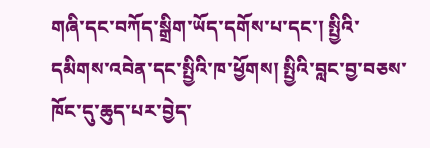གཞི་དང་བཀོད་སྒྲིག་ཡོད་དགོས་པ་དང་། སྤྱིའི་དམིགས་འབེན་དང་སྤྱིའི་ཁ་ཕྱོགས། སྤྱིའི་བླང་བྱ་བཅས་ཁོང་དུ་ཆུད་པར་བྱེད་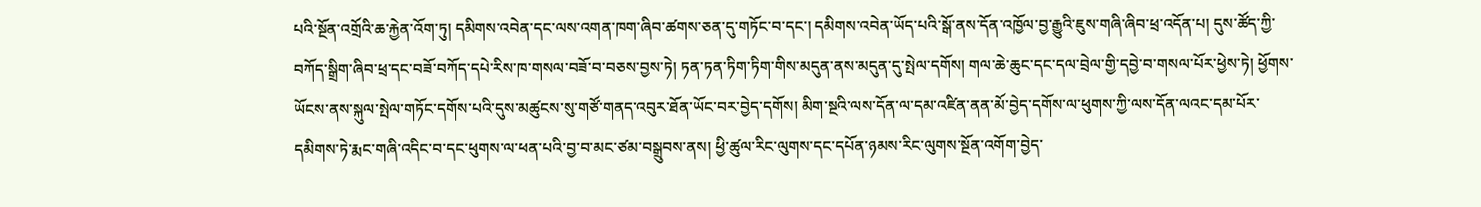པའི་སྔོན་འགྲོའི་ཆ་རྐྱེན་འོག་ཏུ། དམིགས་འབེན་དང་ལས་འགན་ཁག་ཞིབ་ཚགས་ཅན་དུ་གཏོང་བ་དང་། དམིགས་འབེན་ཡོད་པའི་སྒོ་ནས་དོན་འཁྱོལ་བྱ་རྒྱུའི་ཇུས་གཞི་ཞིབ་ཕྲ་འདོན་པ། དུས་ཚོད་ཀྱི་བཀོད་སྒྲིག་ཞིབ་ཕྲ་དང་བཟོ་བཀོད་དཔེ་རིས་ཁ་གསལ་བཟོ་བ་བཅས་བྱས་ཏེ། ཏན་ཏན་ཏིག་ཏིག་གིས་མདུན་ནས་མདུན་དུ་སྤེལ་དགོས། གལ་ཆེ་ཆུང་དང་དལ་བྲེལ་གྱི་དབྱེ་བ་གསལ་པོར་ཕྱེས་ཏེ། ཕྱོགས་ཡོངས་ནས་སྐུལ་སྤེལ་གཏོང་དགོས་པའི་དུས་མཚུངས་སུ་གཙོ་གནད་འབུར་ཐོན་ཡོང་བར་བྱེད་དགོས། མིག་སྔའི་ལས་དོན་ལ་དམ་འཛིན་ནན་མོ་བྱེད་དགོས་ལ་ཕུགས་ཀྱི་ལས་དོན་ལའང་དམ་པོར་དམིགས་ཏེ་རྨང་གཞི་འདིང་བ་དང་ཕུགས་ལ་ཕན་པའི་བྱ་བ་མང་ཙམ་བསྒྲུབས་ནས། ཕྱི་ཚུལ་རིང་ལུགས་དང་དཔོན་ཉམས་རིང་ལུགས་སྔོན་འགོག་བྱེད་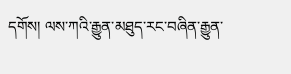དགོས། ལས་ཀའི་རྒྱུན་མཐུད་རང་བཞིན་རྒྱུན་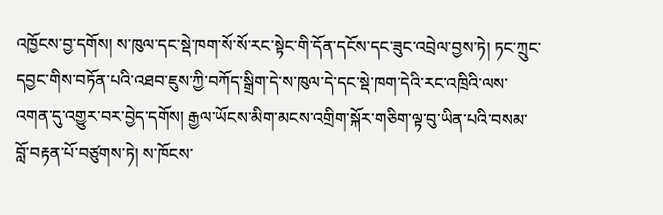འཁྱོངས་བྱ་དགོས། ས་ཁུལ་དང་སྡེ་ཁག་སོ་སོ་རང་སྟེང་གི་དོན་དངོས་དང་ཟུང་འབྲེལ་བྱས་ཏེ། ཏང་ཀྲུང་དབྱང་གིས་བཏོན་པའི་འཐབ་ཇུས་ཀྱི་བཀོད་སྒྲིག་དེ་ས་ཁུལ་དེ་དང་སྡེ་ཁག་དེའི་རང་འཁྲིའི་ལས་འགན་དུ་འགྱུར་བར་བྱེད་དགོས། རྒྱལ་ཡོངས་མིག་མངས་འགྲིག་སྐོར་གཅིག་ལྟ་བུ་ཡིན་པའི་བསམ་བློ་བརྟན་པོ་བཙུགས་ཏེ། ས་ཁོངས་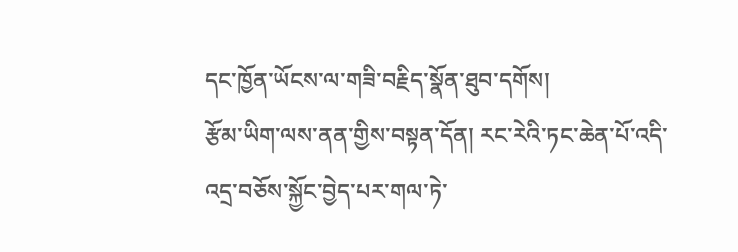དང་ཁྱོན་ཡོངས་ལ་གཟི་བརྗིད་སྣོན་ཐུབ་དགོས།
རྩོམ་ཡིག་ལས་ནན་གྱིས་བསྟན་དོན། རང་རེའི་ཏང་ཆེན་པོ་འདི་འདྲ་བཅོས་སྐྱོང་བྱེད་པར་གལ་ཏེ་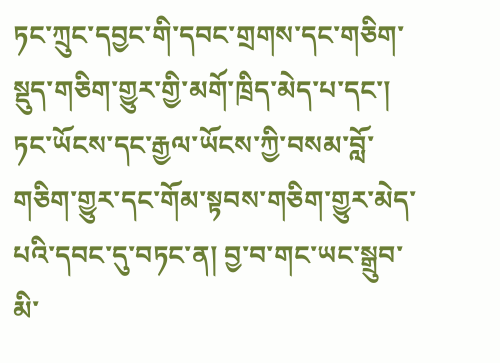ཏང་ཀྲུང་དབྱང་གི་དབང་གྲགས་དང་གཅིག་སྡུད་གཅིག་གྱུར་གྱི་མགོ་ཁྲིད་མེད་པ་དང་། ཏང་ཡོངས་དང་རྒྱལ་ཡོངས་ཀྱི་བསམ་བློ་གཅིག་གྱུར་དང་གོམ་སྟབས་གཅིག་གྱུར་མེད་པའི་དབང་དུ་བཏང་ན། བྱ་བ་གང་ཡང་སྒྲུབ་མི་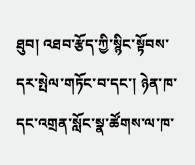ཐུབ། འཐབ་རྩོད་ཀྱི་སྙིང་སྟོབས་དར་སྤེལ་གཏོང་བ་དང་། ཉེན་ཁ་དང་འགྲན་སློང་སྣ་ཚོགས་ལ་ཁ་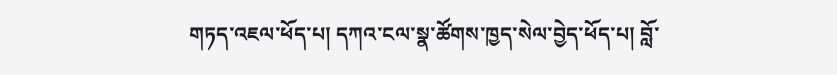གཏད་འཇལ་ཕོད་པ། དཀའ་ངལ་སྣ་ཚོགས་ཁྱད་སེལ་བྱེད་ཕོད་པ། བློ་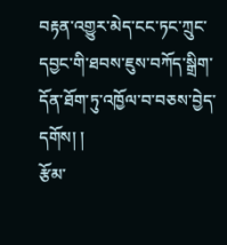བརྟན་འགྱུར་མེད་ངང་ཏང་ཀྲུང་དབྱང་གི་ཐབས་ཇུས་བཀོད་སྒྲིག་དོན་ཐོག་ཏུ་འཁྱོལ་བ་བཅས་བྱེད་དགོས། །
རྩོམ་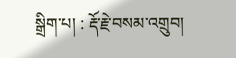སྒྲིག་པ། : རྡོ་རྗེ་བསམ་འགྲུབ།